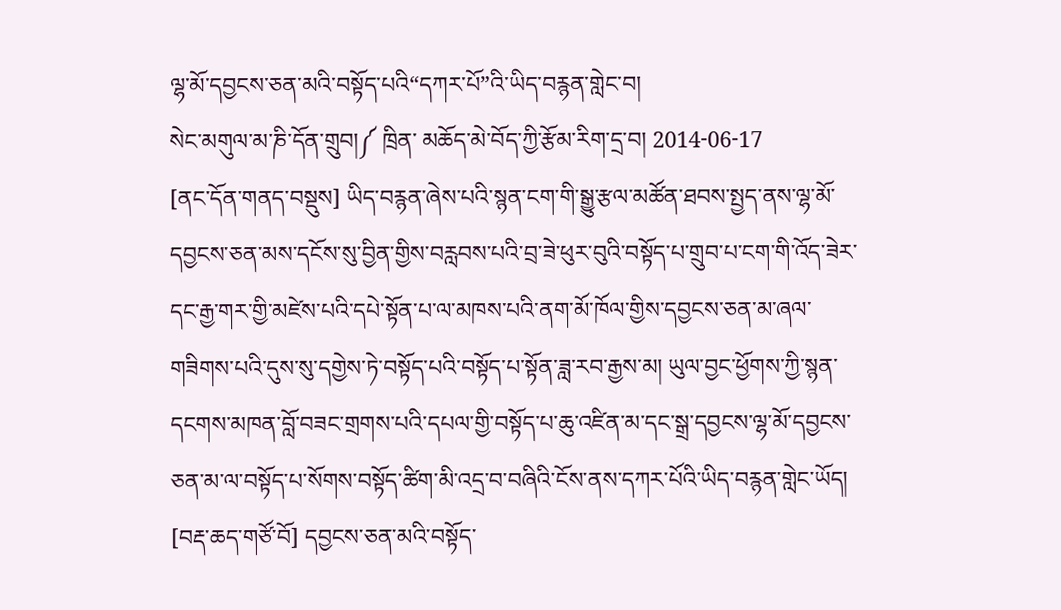ལྷ་མོ་དབྱངས་ཅན་མའི་བསྟོད་པའི“དཀར་པོ”འི་ཡིད་བརྙན་གླེང་བ།
སེང་མགུལ་མ་ཎི་དོན་གྲུབ།༼ ཁྲིན་ མཆོད་མེ་བོད་ཀྱི་རྩོམ་རིག་དྲ་བ། 2014-06-17
[ནང་དོན་གནད་བསྡུས] ཡིད་བརྙན་ཞེས་པའི་སྙན་ངག་གི་སྒྱུ་རྩལ་མཚོན་ཐབས་སྤྱད་ནས་ལྷ་མོ་དབྱངས་ཅན་མས་དངོས་སུ་བྱིན་གྱིས་བརླབས་པའི་བྲ་ཟེ་ཕུར་བུའི་བསྟོད་པ་གྲུབ་པ་ངག་གི་འོད་ཟེར་དང་རྒྱ་གར་གྱི་མཛེས་པའི་དཔེ་སྟོན་པ་ལ་མཁས་པའི་ནག་མོ་ཁོལ་གྱིས་དབྱངས་ཅན་མ་ཞལ་གཟིགས་པའི་དུས་སུ་དགྱེས་ཏེ་བསྟོད་པའི་བསྟོད་པ་སྟོན་ཟླ་རབ་རྒྱས་མ། ཡུལ་བྱང་ཕྱོགས་ཀྱི་སྙན་དངགས་མཁན་བློ་བཟང་གྲགས་པའི་དཔལ་གྱི་བསྟོད་པ་ཆུ་འཛིན་མ་དང་སྒྲ་དབྱངས་ལྷ་མོ་དབྱངས་ཅན་མ་ལ་བསྟོད་པ་སོགས་བསྟོད་ཚིག་མི་འདྲ་བ་བཞིའི་ངོས་ནས་དཀར་པོའི་ཡིད་བརྙན་གླེང་ཡོད།
[བརྡ་ཆད་གཙོ་བོ] དབྱངས་ཅན་མའི་བསྟོད་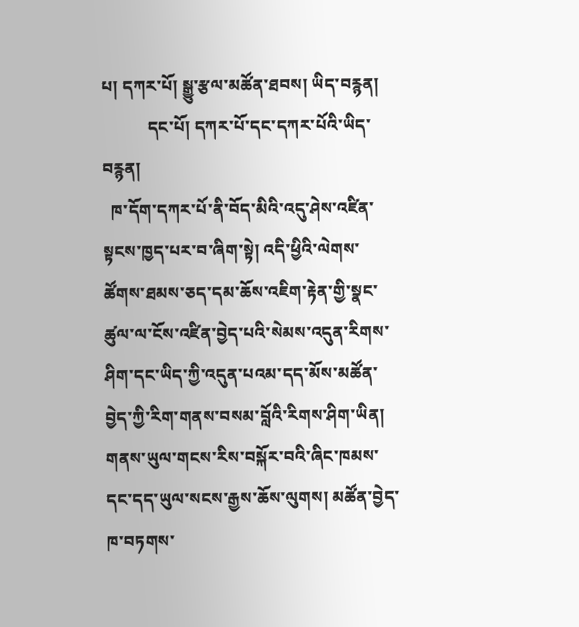པ། དཀར་པོ། སྒྱུ་རྩལ་མཚོན་ཐབས། ཡིད་བརྙན།
           དང་པོ། དཀར་པོ་དང་དཀར་པོའི་ཡིད་བརྙན།
  ཁ་དོག་དཀར་པོ་ནི་བོད་མིའི་འདུ་ཤེས་འཛིན་སྟངས་ཁྱད་པར་བ་ཞིག་སྟེ། འདི་ཕྱིའི་ལེགས་ཚོགས་ཐམས་ཅད་དམ་ཆོས་འཇིག་རྟེན་གྱི་སྣང་ཚུལ་ལ་ངོས་འཛིན་བྱེད་པའི་སེམས་འདུན་རིགས་ཤིག་དང་ཡིད་ཀྱི་འདུན་པའམ་དད་མོས་མཚོན་བྱེད་ཀྱི་རིག་གནས་བསམ་བློའི་རིགས་ཤིག་ཡིན། གནས་ཡུལ་གངས་རིས་བསྐོར་བའི་ཞིང་ཁམས་དང་དད་ཡུལ་སངས་རྒྱས་ཆོས་ལུགས། མཚོན་བྱེད་ཁ་བཏགས་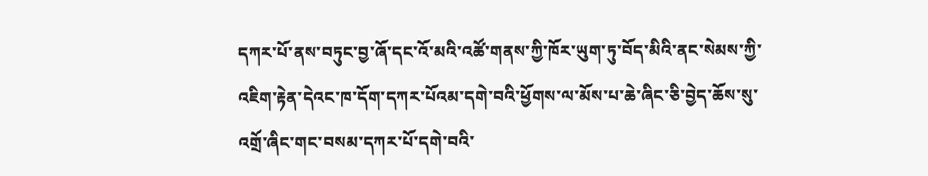དཀར་པོ་ནས་བཏུང་བྱ་ཞོ་དང་འོ་མའི་འཚོ་གནས་ཀྱི་ཁོར་ཡུག་ཏུ་བོད་མིའི་ནང་སེམས་ཀྱི་འཇིག་རྟེན་དེའང་ཁ་དོག་དཀར་པོའམ་དགེ་བའི་ཕྱོགས་ལ་མོས་པ་ཆེ་ཞིང་ཅི་བྱེད་ཆོས་སུ་འགྲོ་ཞིང་གང་བསམ་དཀར་པོ་དགེ་བའི་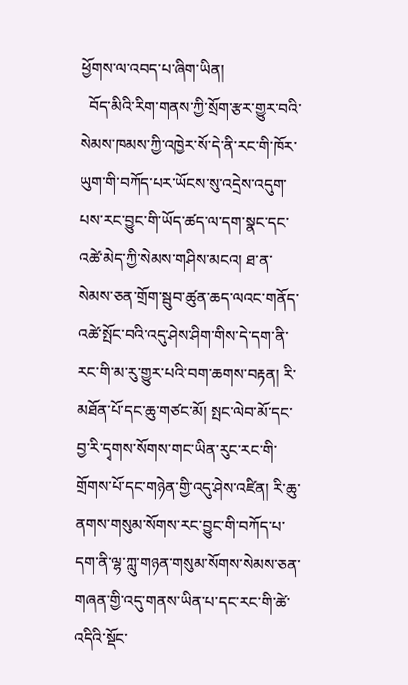ཕྱོགས་ལ་འབད་པ་ཞིག་ཡིན།
  བོད་མིའི་རིག་གནས་ཀྱི་སྲོག་རྩར་གྱུར་བའི་སེམས་ཁམས་ཀྱི་འཁྱེར་སོ་དེ་ནི་རང་གི་ཁོར་ཡུག་གི་བཀོད་པར་ཡོངས་སུ་འདྲེས་འདུག་པས་རང་བྱུང་གི་ཡོད་ཚད་ལ་དག་སྣང་དང་འཚེ་མེད་ཀྱི་སེམས་གཤིས་མངའ། ཐ་ན་སེམས་ཅན་གྲོག་སྦུབ་ཚུན་ཆད་ལའང་གནོད་འཚེ་སྤོང་བའི་འདུ་ཤེས་ཤིག་གིས་དེ་དག་ནི་རང་གི་མ་རུ་གྱུར་པའི་བག་ཆགས་བརྟན། རི་མཐོན་པོ་དང་ཆུ་གཙང་མོ། སྤང་ལེབ་མོ་དང་བྱ་རི་དྭགས་སོགས་གང་ཡིན་རུང་རང་གི་གྲོགས་པོ་དང་གཉེན་གྱི་འདུ་ཤེས་འཛིན། རི་ཆུ་ནགས་གསུམ་སོགས་རང་བྱུང་གི་བཀོད་པ་དག་ནི་ལྷ་ཀླུ་གཉན་གསུམ་སོགས་སེམས་ཅན་གཞན་གྱི་འདུ་གནས་ཡིན་པ་དང་རང་གི་ཚེ་འདིའི་སྡོང་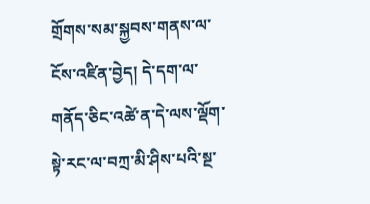གྲོགས་སམ་སྐྱབས་གནས་ལ་ངོས་འཛིན་བྱེད། དེ་དག་ལ་གནོད་ཅིང་འཚེ་ན་དེ་ལས་ལྡོག་སྟེ་རང་ལ་བཀྲ་མི་ཤིས་པའི་སྔ་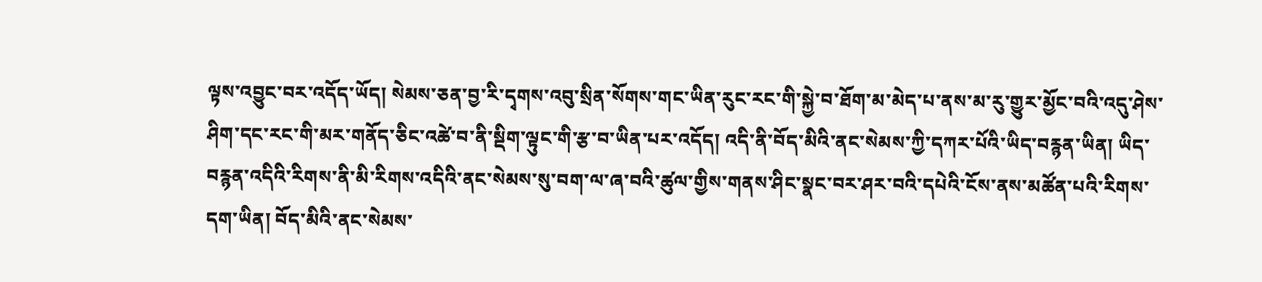ལྟས་འབྱུང་བར་འདོད་ཡོད། སེམས་ཅན་བྱ་རི་དྭགས་འབུ་སྲིན་སོགས་གང་ཡིན་རུང་རང་གི་སྐྱེ་བ་ཐོག་མ་མེད་པ་ནས་མ་རུ་གྱུར་མྱོང་བའི་འདུ་ཤེས་ཤིག་དང་རང་གི་མར་གནོད་ཅིང་འཚེ་བ་ནི་སྡིག་ལྟུང་གི་རྩ་བ་ཡིན་པར་འདོད། འདི་ནི་བོད་མིའི་ནང་སེམས་ཀྱི་དཀར་པོའི་ཡིད་བརྙན་ཡིན། ཡིད་བརྙན་འདིའི་རིགས་ནི་མི་རིགས་འདིའི་ནང་སེམས་སུ་བག་ལ་ཞ་བའི་ཚུལ་གྱིས་གནས་ཤིང་སྣང་བར་ཤར་བའི་དཔེའི་ངོས་ནས་མཚོན་པའི་རིགས་དག་ཡིན། བོད་མིའི་ནང་སེམས་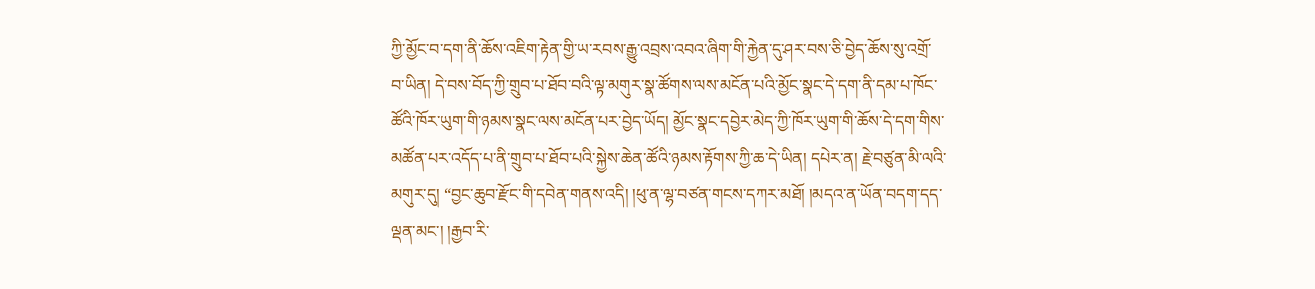ཀྱི་མྱོང་བ་དག་ནི་ཆོས་འཇིག་རྟེན་གྱི་ཡ་རབས་རྒྱུ་འབྲས་འབའ་ཞིག་གི་རྐྱེན་དུ་ཤར་བས་ཅི་བྱེད་ཆོས་སུ་འགྲོ་བ་ཡིན། དེ་བས་བོད་ཀྱི་གྲུབ་པ་ཐོབ་བའི་ལྟ་མགུར་སྣ་ཚོགས་ལས་མངོན་པའི་མྱོང་སྣང་དེ་དག་ནི་དམ་པ་ཁོང་ཚོའི་ཁོར་ཡུག་གི་ཉམས་སྣང་ལས་མངོན་པར་བྱེད་ཡོད། མྱོང་སྣང་དབྱེར་མེད་ཀྱི་ཁོར་ཡུག་གི་ཆོས་དེ་དག་གིས་མཚོན་པར་འདོད་པ་ནི་གྲུབ་པ་ཐོབ་པའི་སྐྱེས་ཆེན་ཚོའི་ཉམས་རྟོགས་ཀྱི་ཆ་དེ་ཡིན། དཔེར་ན། རྗེ་བཙུན་མི་ལའི་མགུར་དུ། “བྱང་ཆུབ་རྫོང་གི་དབེན་གནས་འདི། །ཕུ་ན་ལྷ་བཙན་གངས་དཀར་མཐོ། །མདའ་ན་ཡོན་བདག་དད་ལྡན་མང་། །རྒྱབ་རི་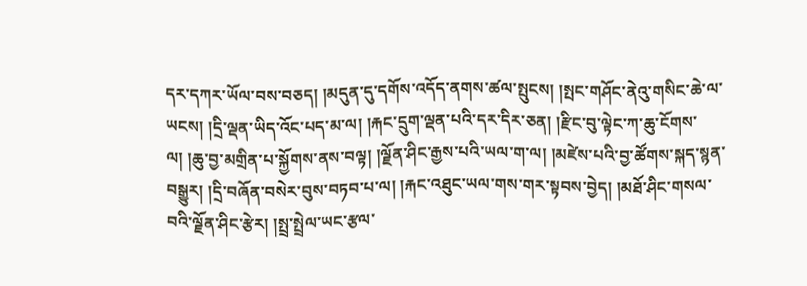དར་དཀར་ཡོལ་བས་བཅད། །མདུན་དུ་དགོས་འདོད་ནགས་ཚལ་སྤུངས། །སྤང་གཤོང་ནེའུ་གསིང་ཆེ་ལ་ཡངས། །དྲི་ལྡན་ཡིད་འོང་པད་མ་ལ། །རྐང་དྲུག་ལྡན་པའི་དར་དིར་ཅན། །རྫིང་བུ་ལྟེང་ཀ་ཆུ་ངོགས་ལ། །ཆུ་བྱ་མགྲིན་པ་སྐྱོགས་ནས་བལྟ། །ལྗོན་ཤིང་རྒྱས་པའི་ཡལ་ག་ལ། །མཛེས་པའི་བྱ་ཚོགས་སྐད་སྙན་བསྒྱུར། །དྲི་བཞོན་བསེར་བུས་བཏབ་པ་ལ། །རྐང་འཐུང་ཡལ་གས་གར་སྟབས་བྱེད། །མཐོ་ཤིང་གསལ་བའི་ལྗོན་ཤིང་རྩེར། །སྤྲ་སྤྲེལ་ཡང་རྩལ་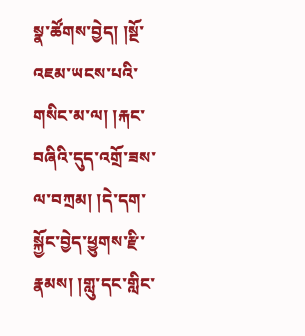སྣ་ཚོགས་བྱེད། །སྔོ་འཇམ་ཡངས་པའི་གསིང་མ་ལ། །རྐང་བཞིའི་དུད་འགྲོ་ཟས་ལ་བཀྲམ། །དེ་དག་སྐྱོང་བྱེད་ཕྱུགས་རྫི་རྣམས། །གླུ་དང་གླིང་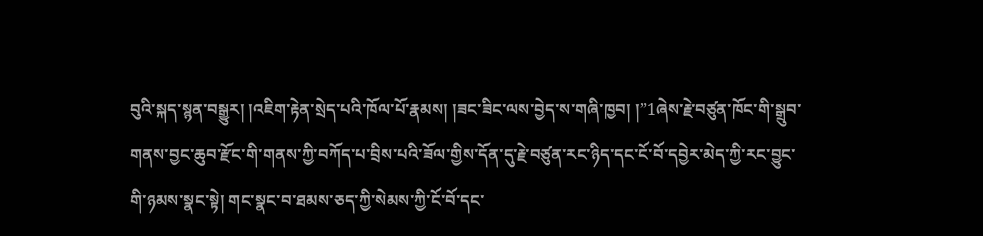བུའི་སྐད་སྙན་བསྒྱུར། །འཇིག་རྟེན་སྲེད་པའི་ཁོལ་པོ་རྣམས། །ཟང་ཟིང་ལས་བྱེད་ས་གཞི་ཁྱབ། །”1ཞེས་རྗེ་བཙུན་ཁོང་གི་སྒྲུབ་གནས་བྱང་ཆུབ་རྫོང་གི་གནས་ཀྱི་བཀོད་པ་བྲིས་པའི་ཟོལ་གྱིས་དོན་དུ་རྗེ་བཙུན་རང་ཉིད་དང་ངོ་བོ་དབྱེར་མེད་ཀྱི་རང་བྱུང་གི་ཉམས་སྣང་སྟེ། གང་སྣང་བ་ཐམས་ཅད་ཀྱི་སེམས་ཀྱི་ངོ་བོ་དང་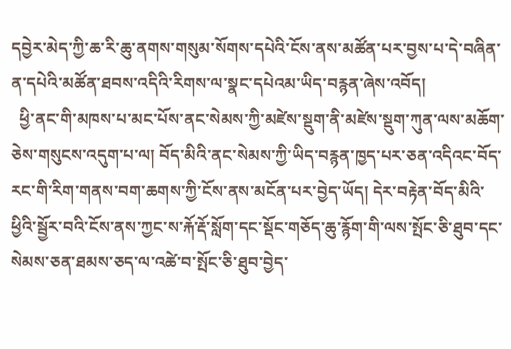དབྱེར་མེད་ཀྱི་ཆ་རི་ཆུ་ནགས་གསུམ་སོགས་དཔེའི་ངོས་ནས་མཚོན་པར་བྱས་པ་དེ་བཞིན་ན་དཔེའི་མཚོན་ཐབས་འདིའི་རིགས་ལ་སྣང་དཔེའམ་ཡིད་བརྙན་ཞེས་འབོད།
  ཕྱི་ནང་གི་མཁས་པ་མང་པོས་ནང་སེམས་ཀྱི་མཛེས་སྡུག་ནི་མཛེས་སྡུག་ཀུན་ལས་མཆོག་ཅེས་གསུངས་འདུག་པ་ལ། བོད་མིའི་ནང་སེམས་ཀྱི་ཡིད་བརྙན་ཁྱད་པར་ཅན་འདིའང་བོད་རང་གི་རིག་གནས་བག་ཆགས་ཀྱི་ངོས་ནས་མངོན་པར་བྱེད་ཡོད། དེར་བརྟེན་བོད་མིའི་ཕྱིའི་སྦྱོར་བའི་ངོས་ནས་ཀྱང་ས་རྐོ་རྡོ་སློག་དང་སྡོང་གཅོད་ཆུ་རྙོག་གི་ལས་སྤོང་ཅི་ཐུབ་དང་སེམས་ཅན་ཐམས་ཅད་ལ་འཚེ་བ་སྤོང་ཅི་ཐུབ་བྱེད་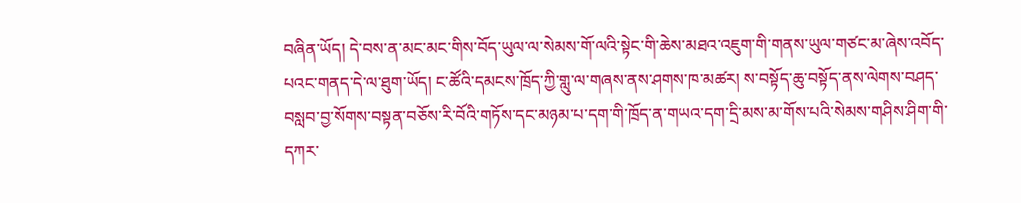བཞིན་ཡོད། དེ་བས་ན་མང་མང་གིས་བོད་ཡུལ་ལ་སེམས་གོ་ལའི་སྟེང་གི་ཆེས་མཐའ་འཇུག་གི་གནས་ཡུལ་གཙང་མ་ཞེས་འབོད་པའང་གནད་དེ་ལ་ཐུག་ཡོད། ང་ཚོའི་དམངས་ཁྲོད་ཀྱི་གླུ་ལ་གཞས་ནས་ཤགས་ཁ་མཚར། ས་བསྟོད་ཆུ་བསྟོད་ནས་ལེགས་བཤད་བསླབ་བྱ་སོགས་བསྟན་བཅོས་རི་བོའི་གཏོས་དང་མཉམ་པ་དག་གི་ཁྲོད་ན་གཡའ་དག་དྲི་མས་མ་གོས་པའི་སེམས་གཤིས་ཤིག་གི་དཀར་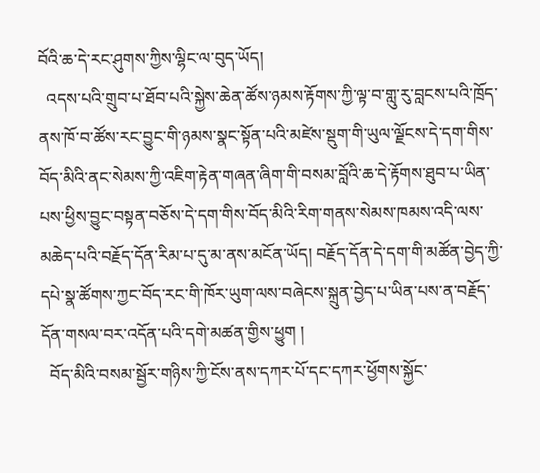བོའི་ཆ་དེ་རང་ཤུགས་ཀྱིས་ལྷིང་ལ་བུད་ཡོད།
  འདས་པའི་གྲུབ་པ་ཐོབ་པའི་སྐྱེས་ཆེན་ཚོས་ཉམས་རྟོགས་ཀྱི་ལྟ་བ་གླུ་རུ་བླངས་པའི་ཁྲོད་ནས་ཁོ་བ་ཚོས་རང་བྱུང་གི་ཉམས་སྣང་སྟོན་པའི་མཛེས་སྡུག་གི་ཡུལ་ལྗོངས་དེ་དག་གིས་བོད་མིའི་ནང་སེམས་ཀྱི་འཇིག་རྟེན་གཞན་ཞིག་གི་བསམ་བློའི་ཆ་དེ་རྟོགས་ཐུབ་པ་ཡིན་པས་ཕྱིས་བྱུང་བསྟན་བཅོས་དེ་དག་གིས་བོད་མིའི་རིག་གནས་སེམས་ཁམས་འདི་ལས་མཆེད་པའི་བརྗོད་དོན་རིམ་པ་དུ་མ་ནས་མངོན་ཡོད། བརྗོད་དོན་དེ་དག་གི་མཚོན་བྱེད་ཀྱི་དཔེ་སྣ་ཚོགས་ཀྱང་བོད་རང་གི་ཁོར་ཡུག་ལས་བཞེངས་སྐྲུན་བྱེད་པ་ཡིན་པས་ན་བརྗོད་དོན་གསལ་བར་འདོན་པའི་དགེ་མཚན་གྱིས་ཕྱུག །
  བོད་མིའི་བསམ་སྦྱོར་གཉིས་ཀྱི་ངོས་ནས་དཀར་པོ་དང་དཀར་ཕྱོགས་སྐྱོང་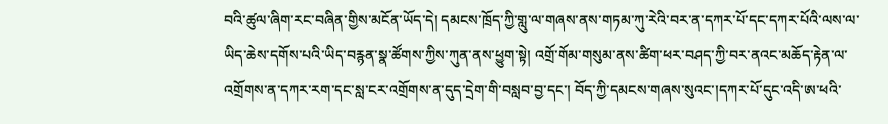བའི་ཚུལ་ཞིག་རང་བཞིན་གྱིས་མངོན་ཡོད་དེ། དམངས་ཁྲོད་ཀྱི་གླུ་ལ་གཞས་ནས་གཏམ་ཀུ་རེའི་བར་ན་དཀར་པོ་དང་དཀར་པོའི་ལས་ལ་ཡིད་ཆེས་དགོས་པའི་ཡིད་བརྙན་སྣ་ཚོགས་ཀྱིས་ཀུན་ནས་ཕྱུག་སྟེ། འགྲོ་གོམ་གསུམ་ནས་ཚིག་ཕར་བཤད་ཀྱི་བར་ནའང་མཆོད་རྟེན་ལ་འགྲོགས་ན་དཀར་རག་དང་སླ་ངར་འགྲོགས་ན་དུད་དྲེག་གི་བསླབ་བྱ་དང་། བོད་ཀྱི་དམངས་གཞས་སུའང་།དཀར་པོ་དུང་འདི་ཨ་ཕའི་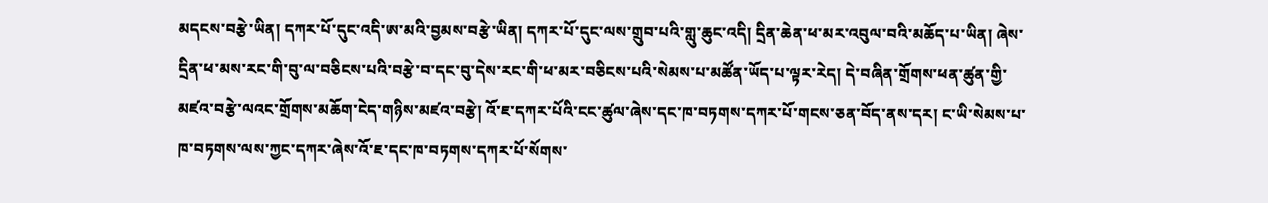མདངས་བརྩེ་ཡིན། དཀར་པོ་དུང་འདི་ཨ་མའི་བྱམས་བརྩེ་ཡིན། དཀར་པོ་དུང་ལས་གྲུབ་པའི་གླུ་ཆུང་འདི། དྲིན་ཆེན་ཕ་མར་འབུལ་བའི་མཆོད་པ་ཡིན། ཞེས་དྲིན་ཕ་མས་རང་གི་བུ་ལ་བཅིངས་པའི་བརྩེ་བ་དང་བུ་དེས་རང་གི་ཕ་མར་བཅིངས་པའི་སེམས་པ་མཚོན་ཡོད་པ་ལྟར་རེད། དེ་བཞིན་གྲོགས་ཕན་ཚུན་གྱི་མཛའ་བརྩེ་ལའང་གྲོགས་མཆོག་ངེད་གཉིས་མཛའ་བརྩེ། འོ་ཇ་དཀར་པོའི་ངང་ཚུལ་ཞེས་དང་ཁ་བཏགས་དཀར་པོ་གངས་ཅན་བོད་ནས་དར། ང་ཡི་སེམས་པ་ཁ་བཏགས་ལས་ཀྱང་དཀར་ཞེས་འོ་ཇ་དང་ཁ་བཏགས་དཀར་པོ་སོགས་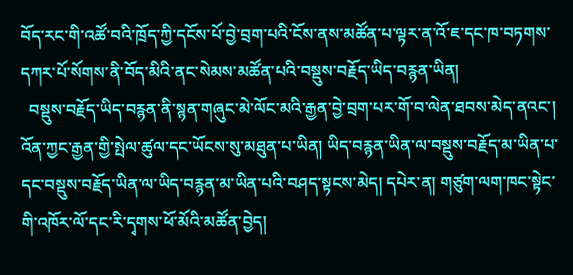བོད་རང་གི་འཚོ་བའི་ཁྲོད་ཀྱི་དངོས་པོ་བྱེ་བྲག་པའི་ངོས་ནས་མཚོན་པ་ལྟར་ན་འོ་ཇ་དང་ཁ་བཏགས་དཀར་པོ་སོགས་ནི་བོད་མིའི་ནང་སེམས་མཚོན་པའི་བསྡུས་བརྗོད་ཡིད་བརྙན་ཡིན།
  བསྡུས་བརྗོད་ཡིད་བརྙན་ནི་སྙན་གཞུང་མེ་ལོང་མའི་རྒྱན་བྱེ་བྲག་པར་གོ་བ་ལེན་ཐབས་མེད་ནའང་། འོན་ཀྱང་རྒྱན་གྱི་སྤེལ་ཚུལ་དང་ཡོངས་སུ་མཐུན་པ་ཡིན། ཡིད་བརྙན་ཡིན་ལ་བསྡུས་བརྗོད་མ་ཡིན་པ་དང་བསྡུས་བརྗོད་ཡིན་ལ་ཡིད་བརྙན་མ་ཡིན་པའི་བཤད་སྟངས་མེད། དཔེར་ན། གཙུག་ལག་ཁང་སྟེང་གི་འཁོར་ལོ་དང་རི་དྭགས་ཕོ་མོའི་མཚོན་བྱེད།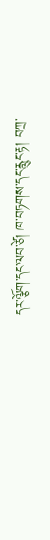དར་ལྕོག་དང་ལབ་ཙེ། ཁ་བཏགས་དང་རླུང་རྟ། བཀྲ་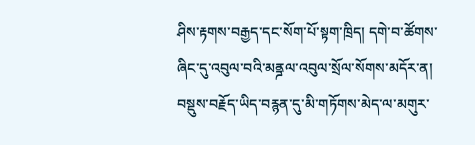ཤིས་རྟགས་བརྒྱད་དང་སོག་པོ་སྟག་ཁྲིད། དགེ་བ་ཚོགས་ཞིང་དུ་འབུལ་བའི་མནྜལ་འབུལ་སྲོལ་སོགས་མདོར་ན། བསྡུས་བརྗོད་ཡིད་བརྙན་དུ་མི་གཏོགས་མེད་ལ་མགུར་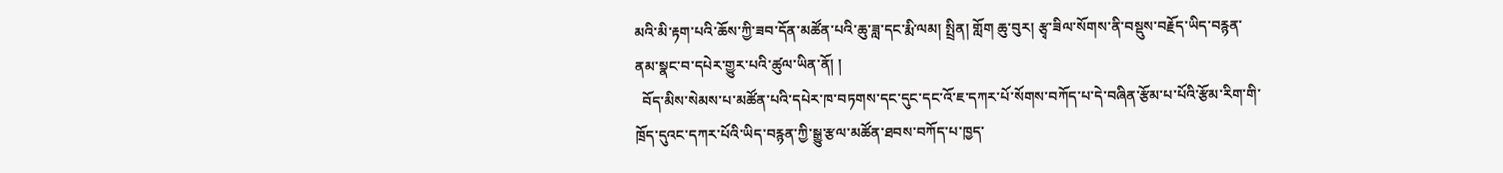མའི་མི་རྟག་པའི་ཆོས་ཀྱི་ཟབ་དོན་མཚོན་པའི་ཆུ་ཟླ་དང་རྨི་ལམ། སྤྲིན། གློག ཆུ་བུར། རྩྭ་ཟིལ་སོགས་ནི་བསྡུས་བརྗོད་ཡིད་བརྙན་ནམ་སྣང་བ་དཔེར་གྱུར་པའི་ཚུལ་ཡིན་ནོ། །
  བོད་མིས་སེམས་པ་མཚོན་པའི་དཔེར་ཁ་བཏགས་དང་དུང་དང་འོ་ཇ་དཀར་པོ་སོགས་བཀོད་པ་དེ་བཞིན་རྩོམ་པ་པོའི་རྩོམ་རིག་གི་ཁྲོད་དུའང་དཀར་པོའི་ཡིད་བརྙན་ཀྱི་སྒྱུ་རྩལ་མཚོན་ཐབས་བཀོད་པ་ཁྱད་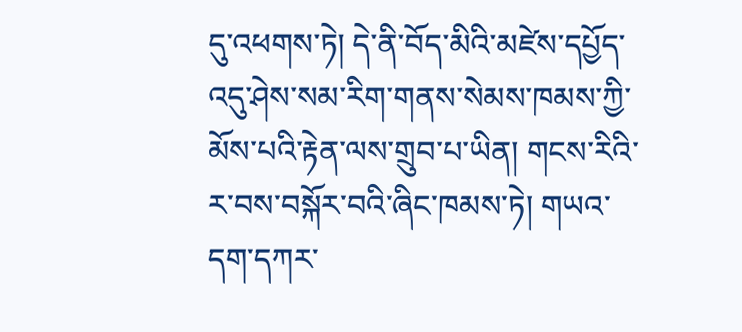དུ་འཕགས་ཏེ། དེ་ནི་བོད་མིའི་མཛེས་དཔྱོད་འདུ་ཤེས་སམ་རིག་གནས་སེམས་ཁམས་ཀྱི་མོས་པའི་རྟེན་ལས་གྲུབ་པ་ཡིན། གངས་རིའི་ར་བས་བསྐོར་བའི་ཞིང་ཁམས་ཏེ། གཡའ་དག་དཀར་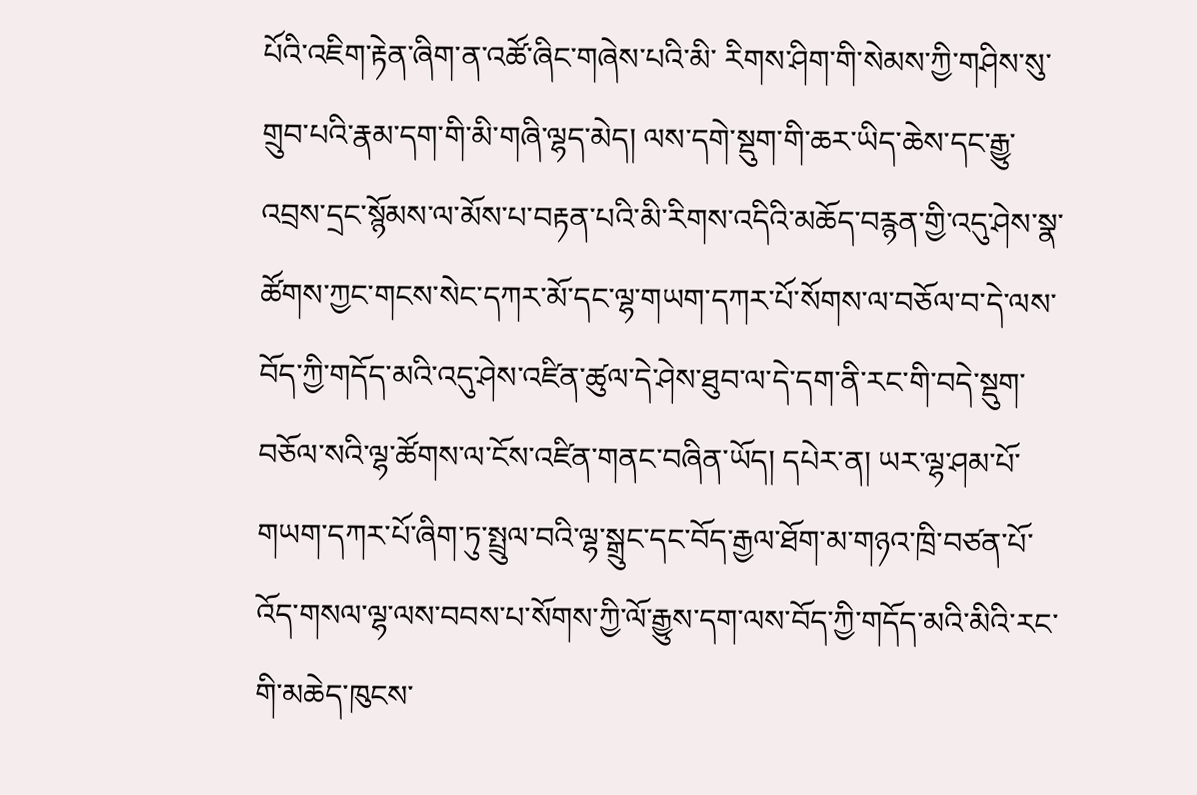པོའི་འཇིག་རྟེན་ཞིག་ན་འཚོ་ཞིང་གཞེས་པའི་མི་ རིགས་ཤིག་གི་སེམས་ཀྱི་གཤིས་སུ་གྲུབ་པའི་རྣམ་དག་གི་མི་གཞི་ལྷད་མེད། ལས་དགེ་སྡུག་གི་ཆར་ཡིད་ཆེས་དང་རྒྱུ་འབྲས་དྲང་སྙོམས་ལ་མོས་པ་བརྟན་པའི་མི་རིགས་འདིའི་མཆོད་བརྙན་གྱི་འདུ་ཤེས་སྣ་ཚོགས་ཀྱང་གངས་སེང་དཀར་མོ་དང་ལྷ་གཡག་དཀར་པོ་སོགས་ལ་བཅོལ་བ་དེ་ལས་བོད་ཀྱི་གདོད་མའི་འདུ་ཤེས་འཛིན་ཚུལ་དེ་ཤེས་ཐུབ་ལ་དེ་དག་ནི་རང་གི་བདེ་སྡུག་བཅོལ་སའི་ལྷ་ཚོགས་ལ་ངོས་འཛིན་གནང་བཞིན་ཡོད། དཔེར་ན། ཡར་ལྷ་ཤམ་པོ་གཡག་དཀར་པོ་ཞིག་ཏུ་སྤྲུལ་བའི་ལྷ་སྒྲུང་དང་བོད་རྒྱལ་ཐོག་མ་གཉའ་ཁྲི་བཙན་པོ་འོད་གསལ་ལྷ་ལས་བབས་པ་སོགས་ཀྱི་ལོ་རྒྱུས་དག་ལས་བོད་ཀྱི་གདོད་མའི་མིའི་རང་གི་མཆེད་ཁུངས་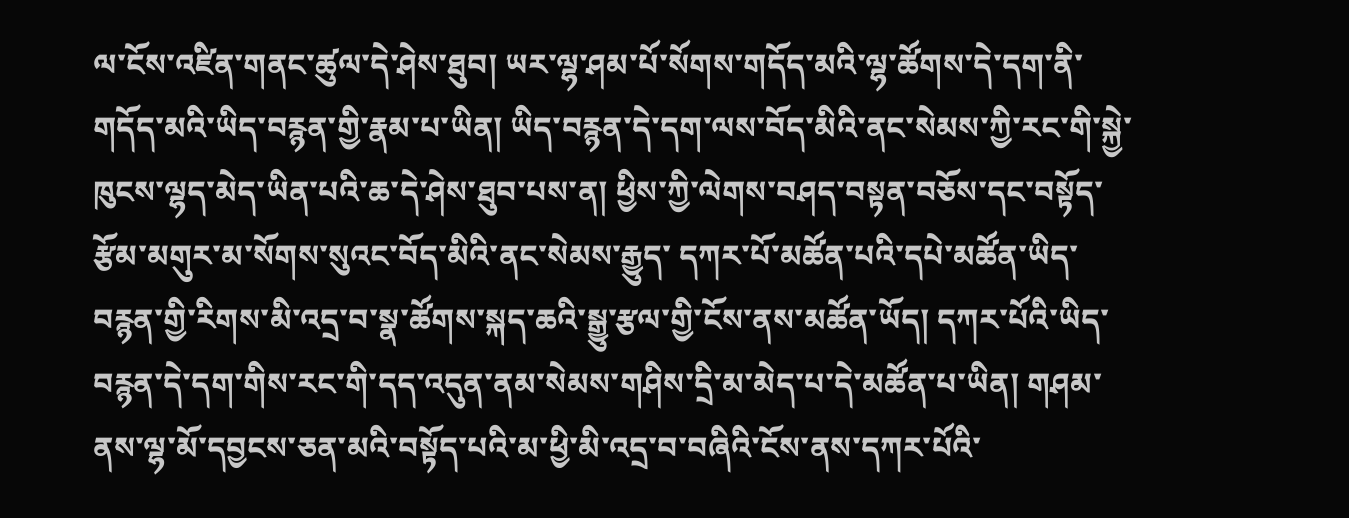ལ་ངོས་འཛིན་གནང་ཚུལ་དེ་ཤེས་ཐུབ། ཡར་ལྷ་ཤམ་པོ་སོགས་གདོད་མའི་ལྷ་ཚོགས་དེ་དག་ནི་གདོད་མའི་ཡིད་བརྙན་གྱི་རྣམ་པ་ཡིན། ཡིད་བརྙན་དེ་དག་ལས་བོད་མིའི་ནང་སེམས་ཀྱི་རང་གི་སྐྱེ་ཁུངས་ལྷད་མེད་ཡིན་པའི་ཆ་དེ་ཤེས་ཐུབ་པས་ན། ཕྱིས་ཀྱི་ལེགས་བཤད་བསྟན་བཅོས་དང་བསྟོད་རྩོམ་མགུར་མ་སོགས་སུའང་བོད་མིའི་ནང་སེམས་རྒྱུད་ དཀར་པོ་མཚོན་པའི་དཔེ་མཚོན་ཡིད་བརྙན་གྱི་རིགས་མི་འདྲ་བ་སྣ་ཚོགས་སྐད་ཆའི་སྒྱུ་རྩལ་གྱི་ངོས་ནས་མཚོན་ཡོད། དཀར་པོའི་ཡིད་བརྙན་དེ་དག་གིས་རང་གི་དད་འདུན་ནམ་སེམས་གཤིས་དྲི་མ་མེད་པ་དེ་མཚོན་པ་ཡིན། གཤམ་ནས་ལྷ་མོ་དབྱངས་ཅན་མའི་བསྟོད་པའི་མ་ཕྱི་མི་འདྲ་བ་བཞིའི་ངོས་ནས་དཀར་པོའི་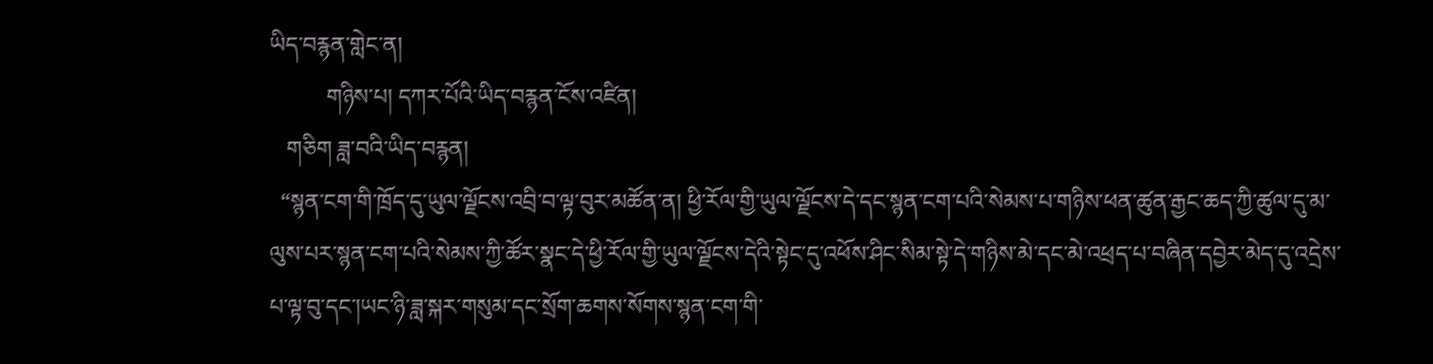ཡིད་བརྙན་གླེང་ན།
          གཉིས་པ། དཀར་པོའི་ཡིད་བརྙན་ངོས་འཛིན།
   གཅིག ཟླ་བའི་ཡིད་བརྙན།
  “སྙན་ངག་གི་ཁྲོད་དུ་ཡུལ་ལྗོངས་འབྲི་བ་ལྟ་བུར་མཚོན་ན། ཕྱི་རོལ་གྱི་ཡུལ་ལྗོངས་དེ་དང་སྙན་ངག་པའི་སེམས་པ་གཉིས་ཕན་ཚུན་རྒྱང་ཆད་ཀྱི་ཚུལ་དུ་མ་ལུས་པར་སྙན་ངག་པའི་སེམས་ཀྱི་ཚོར་སྣང་དེ་ཕྱི་རོལ་གྱི་ཡུལ་ལྗོངས་དེའི་སྟེང་དུ་འཕོས་ཤིང་སིམ་སྟེ་དེ་གཉིས་མེ་དང་མེ་འཕྲད་པ་བཞིན་དབྱེར་མེད་དུ་འདྲེས་པ་ལྟ་བུ་དང་།ཡང་ཉི་ཟླ་སྐར་གསུམ་དང་སྲོག་ཆགས་སོགས་སྙན་ངག་གི་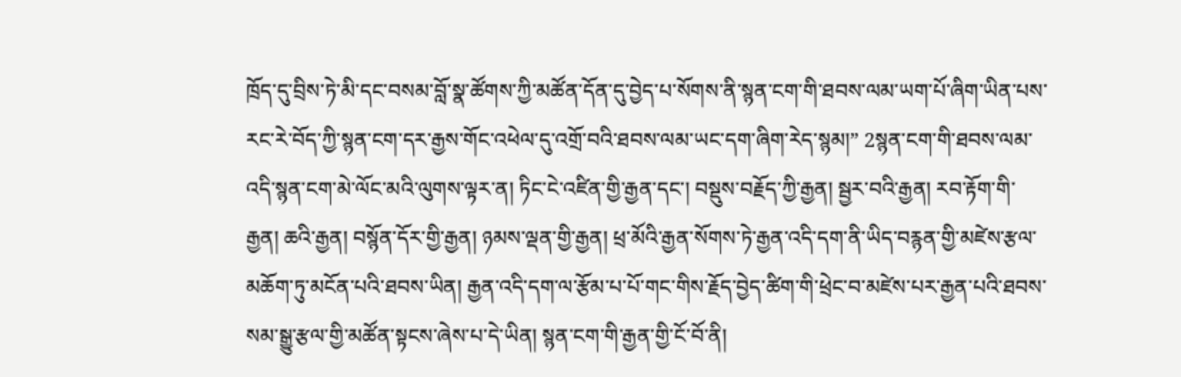ཁྲོད་དུ་བྲིས་ཏེ་མི་དང་བསམ་བློ་སྣ་ཚོགས་ཀྱི་མཚོན་དོན་དུ་བྱེད་པ་སོགས་ནི་སྙན་ངག་གི་ཐབས་ལམ་ཡག་པོ་ཞིག་ཡིན་པས་རང་རེ་བོད་ཀྱི་སྙན་ངག་དར་རྒྱས་གོང་འཕེལ་དུ་འགྲོ་བའི་ཐབས་ལམ་ཡང་དག་ཞིག་རེད་སྙམ།” 2སྙན་ངག་གི་ཐབས་ལམ་འདི་སྙན་ངག་མེ་ལོང་མའི་ལུགས་ལྟར་ན། ཏིང་ངེ་འཛིན་གྱི་རྒྱན་དང་། བསྡུས་བརྗོད་ཀྱི་རྒྱན། སྦྱར་བའི་རྒྱན། རབ་རྟོག་གི་རྒྱན། ཆའི་རྒྱན། བསྙོན་དོར་གྱི་རྒྱན། ཉམས་ལྡན་གྱི་རྒྱན། ཕྲ་མོའི་རྒྱན་སོགས་ཏེ་རྒྱན་འདི་དག་ནི་ཡིད་བརྙན་གྱི་མཛེས་རྩལ་མཆོག་ཏུ་མངོན་པའི་ཐབས་ཡིན། རྒྱན་འདི་དག་ལ་རྩོམ་པ་པོ་གང་གིས་རྗོད་བྱེད་ཚིག་གི་ཕྲེང་བ་མཛེས་པར་རྒྱན་པའི་ཐབས་སམ་སྒྱུ་རྩལ་གྱི་མཚོན་སྟངས་ཞེས་པ་དེ་ཡིན། སྙན་ངག་གི་རྒྱན་གྱི་ངོ་བོ་ནི།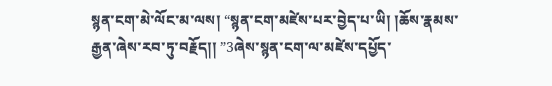སྙན་ངག་མེ་ལོང་མ་ལས། “སྙན་ངག་མཛེས་པར་བྱེད་པ་ཡི། །ཆོས་རྣམས་རྒྱན་ཞེས་རབ་ཏུ་བརྗོད།། ”3ཞེས་སྙན་ངག་ལ་མཛེས་དཔྱོད་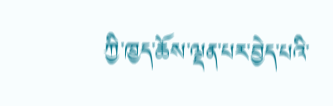ཀྱི་ཁྱད་ཆོས་ལྡན་པར་བྱེད་པའི་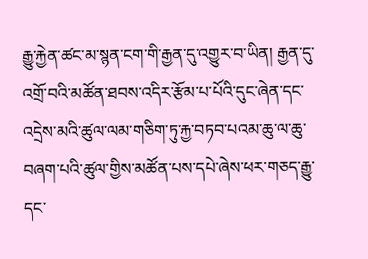རྒྱུ་རྐྱེན་ཚང་མ་སྙན་ངག་གི་རྒྱན་དུ་འགྱུར་བ་ཡིན། རྒྱན་དུ་འགྲོ་བའི་མཚོན་ཐབས་འདིར་རྩོམ་པ་པོའི་དུང་ཞེན་དང་འདྲེས་མའི་ཚུལ་ལམ་གཅིག་ཏུ་རྐྱ་བཏབ་པའམ་ཆུ་ལ་ཆུ་བཞག་པའི་ཚུལ་གྱིས་མཚོན་པས་དཔེ་ཞེས་ཕར་གཅད་རྒྱུ་དང་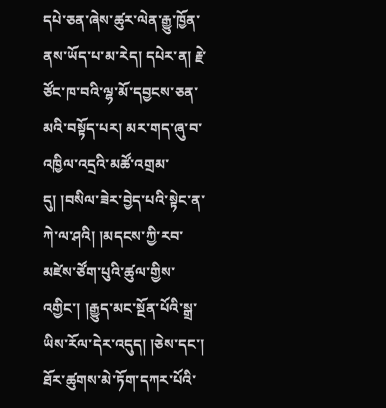དཔེ་ཅན་ཞེས་ཚུར་ལེན་རྒྱུ་ཁྱོན་ནས་ཡོད་པ་མ་རེད། དཔེར་ན། རྗེ་ཙོང་ཁ་བའི་ལྷ་མོ་དབྱངས་ཅན་མའི་བསྟོད་པར། མར་གད་ཞུ་བ་འཁྱིལ་འདྲའི་མཚོ་འགྲམ་དུ། །བསིལ་ཟེར་བྱེད་པའི་སྟེང་ན་ཀེ་ལ་ཤའི། །མདངས་ཀྱི་རབ་མཛེས་ཙོག་པུའི་ཚུལ་གྱིས་འགྱིང་། །རྒྱུད་མང་སྔོན་པོའི་སྒྲ་ཡིས་རོལ་དེར་འདུད། །ཅེས་དང་། ཐོར་ཚུགས་མེ་ཏོག་དཀར་པོའི་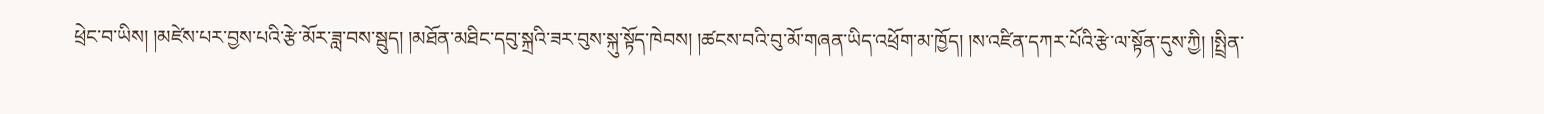ཕྲེང་བ་ཡིས། །མཛེས་པར་བྱས་པའི་རྩེ་མོར་ཟླ་བས་སྦུད། །མཐོན་མཐིང་དབུ་སྐྲའི་ཟར་བུས་སྐུ་སྟོད་ཁེབས། །ཚངས་བའི་བུ་མོ་གཞན་ཡིད་འཕྲོག་མ་ཁྱོད། །ས་འཛིན་དཀར་པོའི་རྩེ་ལ་སྟོན་དུས་ཀྱི། །སྤྲིན་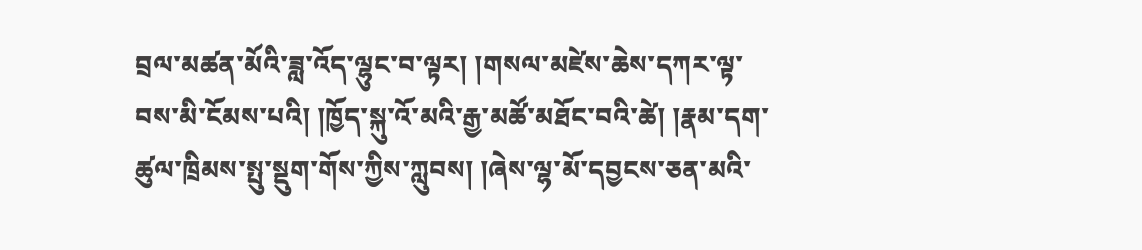བྲལ་མཚན་མོའི་ཟླ་འོད་ལྷུང་བ་ལྟར། །གསལ་མཛེས་ཆེས་དཀར་ལྟ་བས་མི་ངོམས་པའི། །ཁྱོད་སྐུ་འོ་མའི་རྒྱ་མཚོ་མཐོང་བའི་ཚེ། །རྣམ་དག་ཚུལ་ཁྲིམས་སྤུ་སྡུག་གོས་ཀྱིས་ཀླུབས། །ཞེས་ལྷ་མོ་དབྱངས་ཅན་མའི་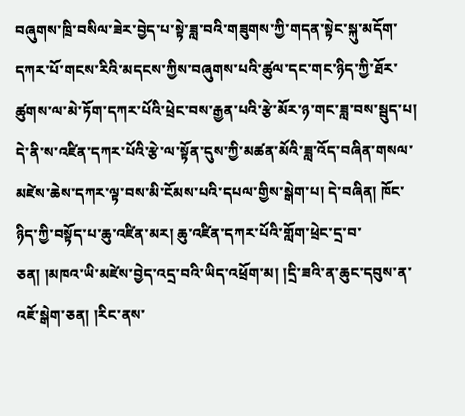བཞུགས་ཁྲི་བསིལ་ཟེར་བྱེད་པ་སྟེ་ཟླ་བའི་གཟུགས་ཀྱི་གདན་སྟེང་སྐུ་མདོག་དཀར་པོ་གངས་རིའི་མདངས་ཀྱིས་བཞུགས་པའི་ཚུལ་དང་གང་ཉིད་ཀྱི་ཐོར་ཚུགས་ལ་མེ་ཏོག་དཀར་པོའི་ཕྲེང་བས་རྒྱན་པའི་རྩེ་མོར་ཉ་གང་ཟླ་བས་སྦུད་པ། དེ་ནི་ས་འཛིན་དཀར་པོའི་རྩེ་ལ་སྟོན་དུས་ཀྱི་མཚན་མོའི་ཟླ་འོད་བཞིན་གསལ་མཛེས་ཆེས་དཀར་ལྟ་བས་མི་ངོམས་པའི་དཔལ་གྱིས་སྒེག་པ། དེ་བཞིན། ཁོང་ཉིད་ཀྱི་བསྟོད་པ་ཆུ་འཛིན་མར། ཆུ་འཛིན་དཀར་པོའི་གློག་ཕྲེང་དྲ་བ་ཅན། །མཁའ་ཡི་མཛེས་བྱེད་འདྲ་བའི་ཡིད་འཕྲོག་མ། །དྲི་ཟའི་ན་ཆུང་དབུས་ན་འཇོ་སྒེག་ཅན། །རིང་ནས་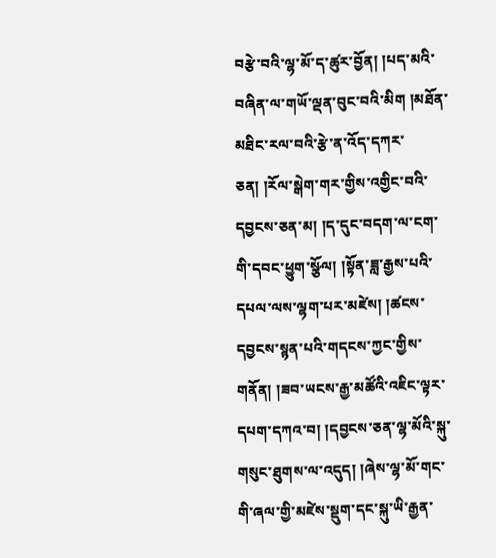བརྩེ་བའི་ལྷ་མོ་ད་ཚུར་བྱོན། །པད་མའི་བཞིན་ལ་གཡོ་ལྡན་བུང་བའི་མིག །མཐོན་མཐིང་རལ་བའི་རྩེ་ན་འོད་དཀར་ཅན། །རོལ་སྒེག་གར་གྱིས་འགྱིང་བའི་དབྱངས་ཅན་མ། །ད་དུང་བདག་ལ་ངག་གི་དབང་ཕྱུག་སྩོལ། །སྟོན་ཟླ་རྒྱས་པའི་དཔལ་ལས་ལྷག་པར་མཛེས། །ཚངས་དབྱངས་སྙན་པའི་གདངས་ཀྱང་གྱིས་གནོན། །ཟབ་ཡངས་རྒྱ་མཚོའི་འཇིང་ལྟར་དཔག་དཀའ་བ། །དབྱངས་ཅན་ལྷ་མོའི་སྐུ་གསུང་ཐུགས་ལ་འདུད། །ཞེས་ལྷ་མོ་གང་གི་ཞལ་གྱི་མཛེས་སྡུག་དང་སྐུ་ཡི་རྒྱན་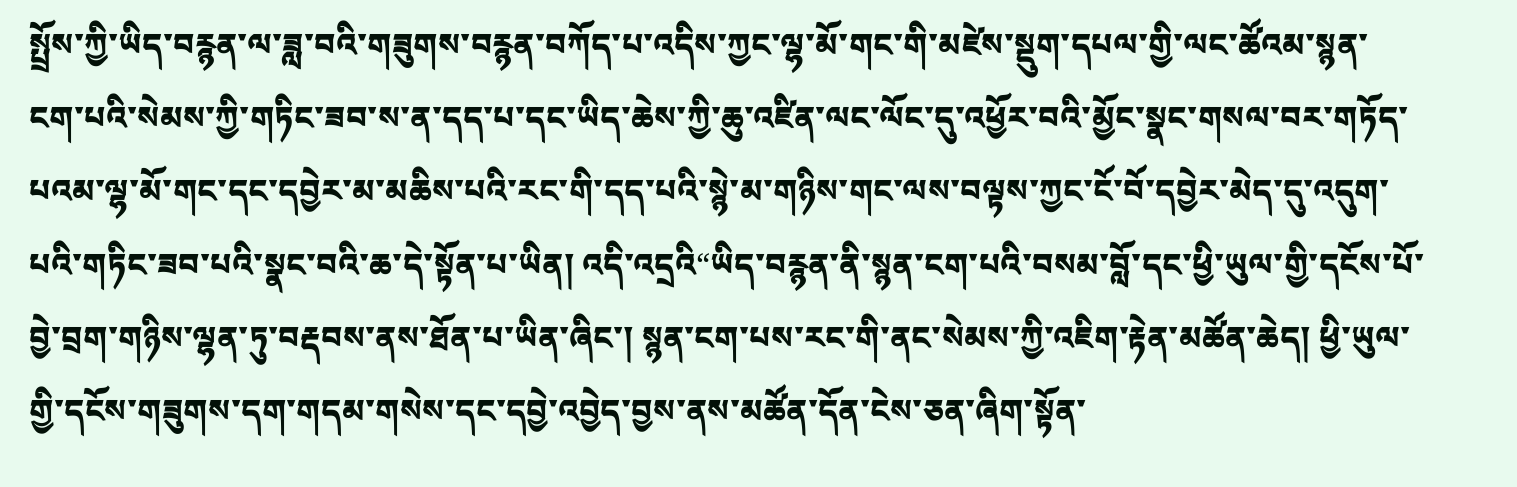སྤྲོས་ཀྱི་ཡིད་བརྙན་ལ་ཟླ་བའི་གཟུགས་བརྙན་བཀོད་པ་འདིས་ཀྱང་ལྷ་མོ་གང་གི་མཛེས་སྡུག་དཔལ་གྱི་ལང་ཚོའམ་སྙན་ངག་པའི་སེམས་ཀྱི་གཏིང་ཟབ་ས་ན་དད་པ་དང་ཡིད་ཆེས་ཀྱི་ཆུ་འཛིན་ལང་ལོང་དུ་འཕྱོར་བའི་མྱོང་སྣང་གསལ་བར་གཏོད་པའམ་ལྷ་མོ་གང་དང་དབྱེར་མ་མཆིས་པའི་རང་གི་དད་པའི་སྙེ་མ་གཉིས་གང་ལས་བལྟས་ཀྱང་ངོ་བོ་དབྱེར་མེད་དུ་འདུག་པའི་གཏིང་ཟབ་པའི་སྣང་བའི་ཆ་དེ་སྟོན་པ་ཡིན། འདི་འདྲའི“ཡིད་བརྙན་ནི་སྙན་ངག་པའི་བསམ་བློ་དང་ཕྱི་ཡུལ་གྱི་དངོས་པོ་བྱེ་བྲག་གཉིས་ལྷན་ཏུ་བརྡབས་ནས་ཐོན་པ་ཡིན་ཞིང་། སྙན་ངག་པས་རང་གི་ནང་སེམས་ཀྱི་འཇིག་རྟེན་མཚོན་ཆེད། ཕྱི་ཡུལ་གྱི་དངོས་གཟུགས་དག་གདམ་གསེས་དང་དབྱེ་འབྱེད་བྱས་ནས་མཚོན་དོན་ངེས་ཅན་ཞིག་སྟོན་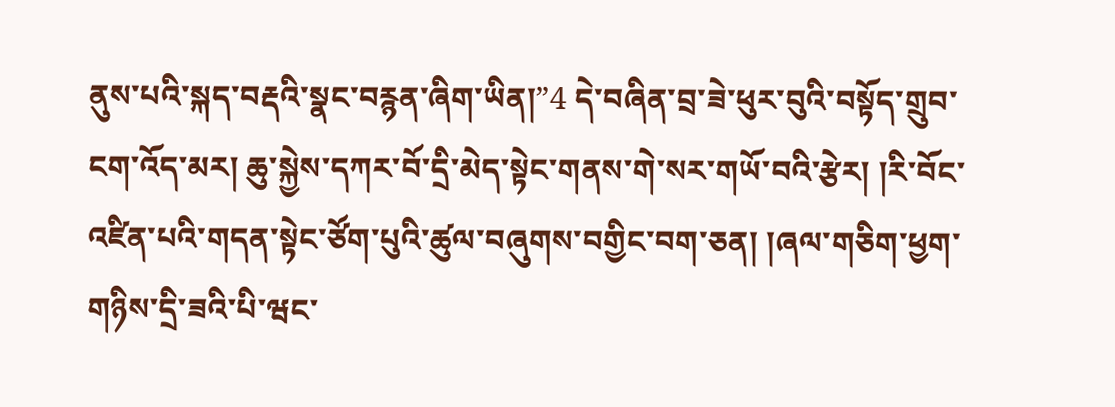ནུས་པའི་སྐད་བརྡའི་སྣང་བརྙན་ཞིག་ཡིན།”4 དེ་བཞིན་བྲ་ཟེ་ཕུར་བུའི་བསྟོད་གྲུབ་ངག་འོད་མར། ཆུ་སྐྱེས་དཀར་བོ་དྲི་མེད་སྟེང་གནས་གེ་སར་གཡོ་བའི་རྩེར། །རི་བོང་འཛིན་པའི་གདན་སྟེང་ཙོག་པུའི་ཚུལ་བཞུགས་བགྱིང་བག་ཅན། །ཞལ་གཅིག་ཕྱག་གཉིས་དྲི་ཟའི་པི་ཝང་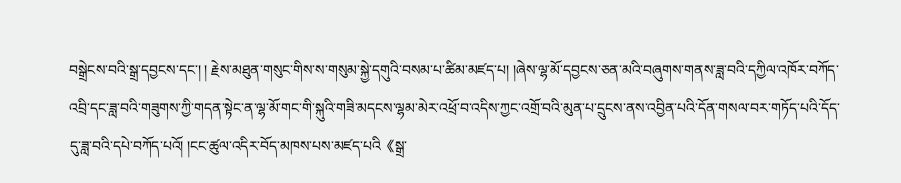བསྒྲེངས་བའི་སྒྲ་དབྱངས་དང་། ། རྗེས་མཐུན་གསུང་གིས་ས་གསུམ་སྐྱེ་དགུའི་བསམ་པ་ཚིམ་མཛད་པ། །ཞེས་ལྷ་མོ་དབྱངས་ཅན་མའི་བཞུགས་གནས་ཟླ་བའི་དཀྱིལ་འཁོར་བཀོད་འབྲི་དང་ཟླ་བའི་གཟུགས་ཀྱི་གདན་སྟེང་ན་ལྷ་མོ་གང་གི་སྐུའི་གཟི་མདངས་ལྷམ་མེར་འཕྲོ་བ་འདིས་ཀྱང་འགྲོ་བའི་མུན་པ་དྲུངས་ནས་འབྱིན་པའི་དོན་གསལ་བར་གཏོད་པའི་དོད་དུ་ཟླ་བའི་དཔེ་བཀོད་པའོ། །ངང་ཚུལ་འདིར་བོད་མཁས་པས་མཛད་པའི《སྒྲ་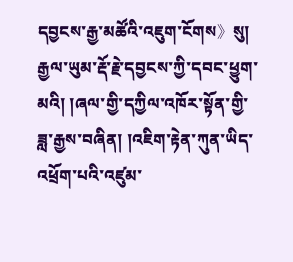དབྱངས་རྒྱ་མཚོའི་འཇུག་ངོགས》སུ། རྒྱལ་ཡུམ་རྡོ་རྗེ་དབྱངས་ཀྱི་དབང་ཕྱུག་མའི། །ཞལ་གྱི་དཀྱིལ་འཁོར་སྟོན་གྱི་ཟླ་རྒྱས་བཞིན། །འཇིག་རྟེན་ཀུན་ཡིད་འཕྲོག་པའི་འཛུམ་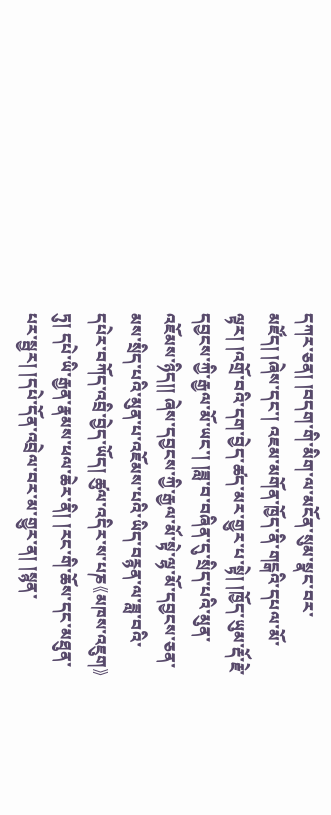དཀར་ཅན། །བདག་གི་མིག་ལ་མངོན་སུམ་སྣང་བར་མཛོད། །ཞེས་དང་། འཇམ་མགོན་ཁྱོད་ནི་གངྒའི་དཔལ་མོ་ལྟར། །འགྲོ་བའི་དག་བྱེད་ཚད་མར་གྱུར་པ་སྟེ། །ཁྱོད་ཡུམ་རྡོ་རྗེ་དབྱངས་ཀྱི་རྒྱལ་མོ་ཡང་། །ཟླ་བ་བཞིན་དུ་སྲིད་པའི་མུན་འཇོམས་ཉིད།། ཞེས་དབྱངས་ཀྱི་རྒྱལ་མོ་སྟེ་ལྷ་མོ་དབྱངས་ཅན་མས་སྲིད་པའི་མུན་པ་འཇོམས་པའི་ཡིད་བརྙན་ལ་ཟླ་བའི་དཔེར་བཀོད་འབྲི་བྱེད་ཡོད། ཚུལ་འདིར་ས་པཎ《མཁས་འཇུག》ཏུ། དཔེ་ཡི་རྒྱན་རྣམས་ཕལ་ཆེར་ནི། །རང་གི་ཆོས་དང་མཐུན་པར་སྦྱར། །དཔེ་དོན་འབྲེལ་བར་མ་གྱུར་ན། །སྙན་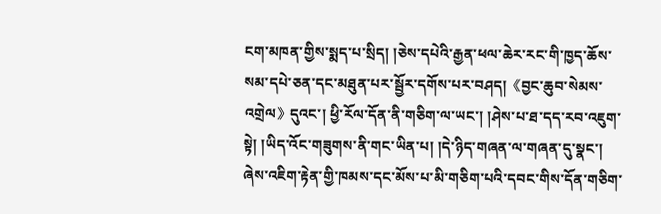ངག་མཁན་གྱིས་སྨད་པ་སྲིད། །ཅེས་དཔེའི་རྒྱན་ཕལ་ཆེར་རང་གི་ཁྱད་ཆོས་སམ་དཔེ་ཅན་དང་མཐུན་པར་སྦྱོར་དགོས་པར་བཤད།《བྱང་ཆུབ་སེམས་འགྲེལ》དུའང་། ཕྱི་རོལ་དོན་ནི་གཅིག་ལ་ཡང་། །ཤེས་པ་ཐ་དད་རབ་འཇུག་སྟེ། །ཡིད་འོང་གཟུགས་ནི་གང་ཡིན་པ། །དེ་ཉིད་གཞན་ལ་གཞན་དུ་སྣང་། ཞེས་འཇིག་རྟེན་གྱི་ཁམས་དང་མོས་པ་མི་གཅིག་པའི་དབང་གིས་དོན་གཅིག་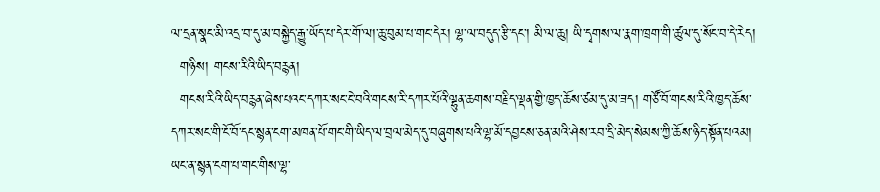ལ་དྲན་སྣང་མི་འདྲ་བ་དུ་མ་བསྐྱེད་རྒྱུ་ཡོད་པ་དེར་གོ་ལ།་ཆུ་བུམ་པ་གང་དེར། ལྷ་ལ་བདུད་རྩི་དང་། མི་ལ་ཆུ། ཡི་དྭགས་ལ་རྣག་ཁྲག་གི་ཚུལ་དུ་སོང་བ་དེ་རེད།
  གཉིས། གངས་རིའི་ཡིད་བརྙན།
  གངས་རིའི་ཡིད་བརྙན་ཞེས་པའང་དཀར་སང་ངེ་བའི་གངས་རི་དཀར་པོའི་ལྷུན་ཆགས་བརྗིད་ལྡན་གྱི་ཁྱད་ཆོས་ཙམ་དུ་མ་ཟད། གཙོ་བོ་གངས་རིའི་ཁྱད་ཆོས་དཀར་སང་གི་ངོ་བོ་དང་སྙན་ངག་མཁན་པོ་གང་གི་ཡིད་ལ་བྲལ་མེད་དུ་བཞུགས་པའི་ལྷ་མོ་དབྱངས་ཅན་མའི་ཤེས་རབ་དྲི་མེད་སེམས་ཀྱི་ཆོས་ཉིད་སྟོན་པའམ། ཡང་ན་སྙན་ངག་པ་གང་གིས་ལྷ་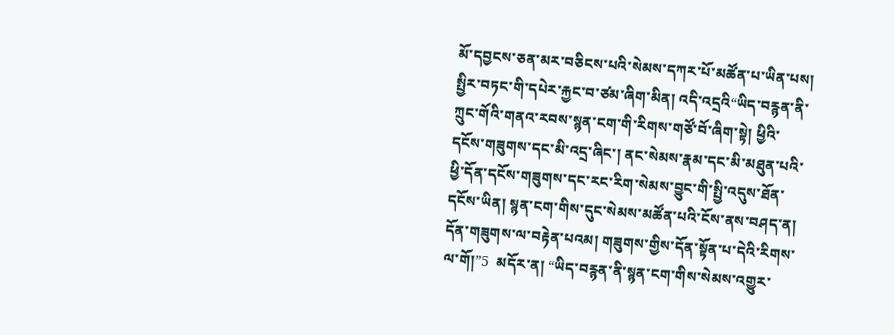མོ་དབྱངས་ཅན་མར་བཅིངས་པའི་སེམས་དཀར་པོ་མཚོན་པ་ཡིན་པས། སྤྱིར་བཏང་གི་དཔེར་རྐྱང་བ་ཙམ་ཞིག་མིན། འདི་འདྲའི“ཡིད་བརྙན་ནི་ཀྲུང་གོའི་གནའ་རབས་སྙན་ངག་གི་རིགས་གཙོ་བོ་ཞིག་སྟེ། ཕྱིའི་དངོས་གཟུགས་དང་མི་འདྲ་ཞིང་། ནང་སེམས་རྣམ་དང་མི་མཐུན་པའི་ཕྱི་དོན་དངོས་གཟུགས་དང་རང་རིག་སེམས་བྱུང་གི་སྤྱི་འདུས་ཐོན་དངོས་ཡིན། སྙན་ངག་གིས་དུང་སེམས་མཚོན་པའི་ངོས་ནས་བཤད་ན། དོན་གཟུགས་ལ་བརྟེན་པའམ། གཟུགས་གྱིས་དོན་སྟོན་པ་དེའི་རིགས་ལ་གོ།”5  མདོར་ན། “ཡིད་བརྙན་ནི་སྙན་ངག་གིས་སེམས་འགྱུར་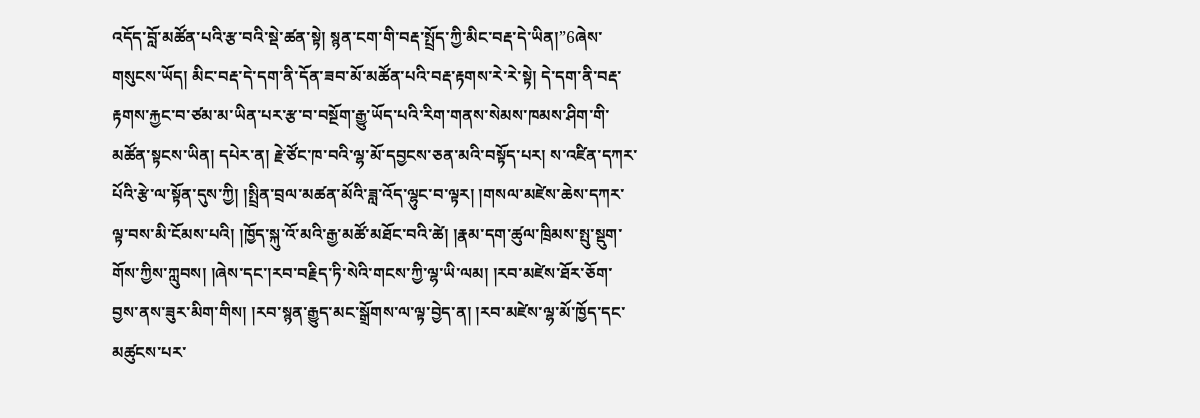འདོད་བློ་མཚོན་པའི་རྩ་བའི་སྡེ་ཚན་སྟེ། སྙན་ངག་གི་བརྡ་སྤྲོད་ཀྱི་མིང་བརྡ་དེ་ཡིན།”6ཞེས་གསུངས་ཡོད། མིང་བརྡ་དེ་དག་ནི་དོན་ཟབ་མོ་མཚོན་པའི་བརྡ་རྟགས་རེ་རེ་སྟེ། དེ་དག་ནི་བརྡ་རྟགས་རྐྱང་བ་ཙམ་མ་ཡིན་པར་རྩ་བ་བསྔོག་རྒྱུ་ཡོད་པའི་རིག་གནས་སེམས་ཁམས་ཤིག་གི་མཚོན་སྟངས་ཡིན། དཔེར་ན། རྗེ་ཙོང་ཁ་བའི་ལྷ་མོ་དབྱངས་ཅན་མའི་བསྟོད་པར། ས་འཛིན་དཀར་པོའི་རྩེ་ལ་སྟོན་དུས་ཀྱི། །སྤྲིན་བྲལ་མཚན་མོའི་ཟླ་འོད་ལྷུང་བ་ལྟར། །གསལ་མཛེས་ཆེས་དཀར་ལྟ་བས་མི་ངོམས་པའི། །ཁྱོད་སྐུ་འོ་མའི་རྒྱ་མཚོ་མཐོང་བའི་ཚེ། །རྣམ་དག་ཚུལ་ཁྲིམས་སྤུ་སྡུག་གོས་ཀྱིས་ཀླུབས། །ཞེས་དང་།རབ་བརྗིད་ཏི་སེའི་གངས་ཀྱི་ལྷ་ཡི་ལམ། །རབ་མཛེས་ཐོར་ཅོག་བྱས་ནས་ཟུར་མིག་གིས། །རབ་སྙན་རྒྱུད་མང་སྒྲོགས་ལ་ལྟ་བྱེད་ན། །རབ་མཛེས་ལྷ་མོ་ཁྱོད་དང་མཚུངས་པར་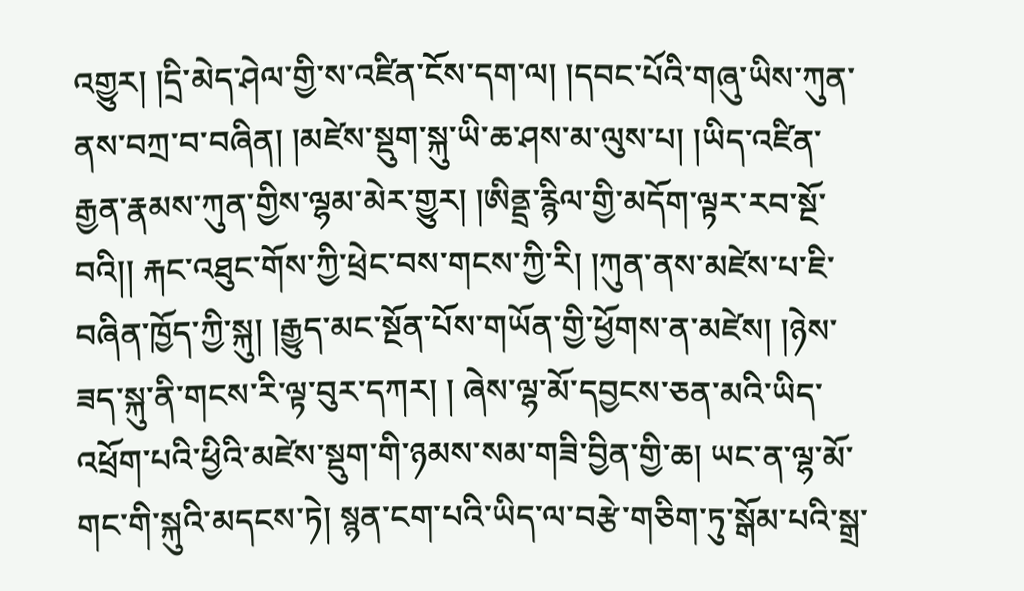འགྱུར། །དྲི་མེད་ཤེལ་གྱི་ས་འཛིན་ངོས་དག་ལ། །དབང་པོའི་གཞུ་ཡིས་ཀུན་ནས་བཀྲ་བ་བཞིན། །མཛེས་སྡུག་སྐུ་ཡི་ཆ་ཤས་མ་ལུས་པ། །ཡིད་འཛིན་རྒྱན་རྣམས་ཀུན་གྱིས་ལྷམ་མེར་གྱུར། །ཨིནྡྲ་རྙིལ་གྱི་མདོག་ལྟར་རབ་སྔོ་བའི།། རྐང་འཐུང་གོས་ཀྱི་ཕྲེང་བས་གངས་ཀྱི་རི། །ཀུན་ནས་མཛེས་པ་ཇི་བཞིན་ཁྱོད་ཀྱི་སྐུ། །རྒྱུད་མང་སྔོན་པོས་གཡོན་གྱི་ཕྱོགས་ན་མཛེས། །ཉེས་ཟད་སྐུ་ནི་གངས་རི་ལྟ་བུར་དཀར། ། ཞེས་ལྷ་མོ་དབྱངས་ཅན་མའི་ཡིད་འཕྲོག་པའི་ཕྱིའི་མཛེས་སྡུག་གི་ཉམས་སམ་གཟི་བྱིན་གྱི་ཆ། ཡང་ན་ལྷ་མོ་གང་གི་སྐུའི་མདངས་ཏེ། སྙན་ངག་པའི་ཡིད་ལ་བརྩེ་གཅིག་ཏུ་སྒོམ་པའི་སྒྲ་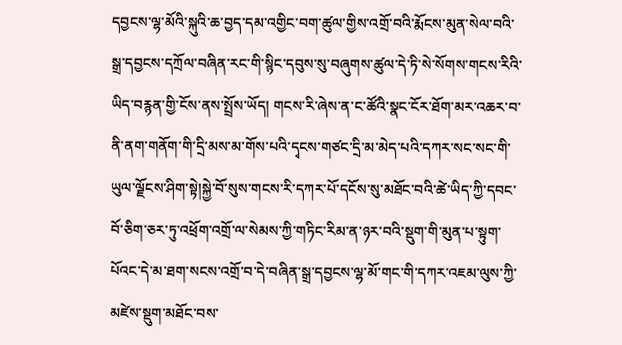དབྱངས་ལྷ་མོའི་སྐུའི་ཆ་བྱད་དམ་འགྱིང་བག་ཚུལ་གྱིས་འགྲོ་བའི་རྨོངས་མུན་སེལ་བའི་སྒྲ་དབྱངས་དཀྲོལ་བཞིན་རང་གི་སྙིང་དབུས་སུ་བཞུགས་ཚུལ་དེ་ཏི་སེ་སོགས་གངས་རིའི་ཡིད་བརྙན་གྱི་ངོས་ནས་སྤྲོས་ཡོད། གངས་རི་ཞེས་ན་ང་ཚོའི་སྣང་ངོར་ཐོག་མར་འཆར་བ་ནི་ནག་གནོག་གི་དྲི་མས་མ་གོས་པའི་དྭངས་གཙང་དྲི་མ་མེད་པའི་དཀར་སང་སང་གི་ཡུལ་ལྗོངས་ཤིག་སྟེ།སྐྱེ་བོ་སུས་གངས་རི་དཀར་པོ་དངོས་སུ་མཐོང་བའི་ཚེ་ཡིད་ཀྱི་དབང་བོ་ཅིག་ཅར་ཏུ་འཕྲོག་འགྲོ་ལ་སེམས་ཀྱི་གཏིང་རིམ་ན་ཉར་བའི་སྡུག་གི་མུན་པ་སྟུག་པོའང་དེ་མ་ཐག་སངས་འགྲོ་བ་དེ་བཞིན་སྒྲ་དབྱངས་ལྷ་མོ་གང་གི་དཀར་འཇམ་ལུས་ཀྱི་མཛེས་སྡུག་མཐོང་བས་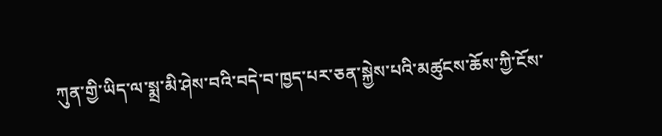ཀུན་གྱི་ཡིད་ལ་སྨྲ་མི་ཤེས་བའི་བདེ་བ་ཁྱད་པར་ཅན་སྐྱེས་པའི་མཚུངས་ཆོས་ཀྱི་ངོས་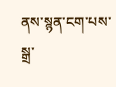ནས་སྙན་ངག་པས་སྒྲ་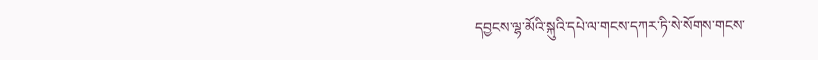དབྱངས་ལྷ་མོའི་སྐུའི་དཔེ་ལ་གངས་དཀར་ཏི་སེ་སོགས་གངས་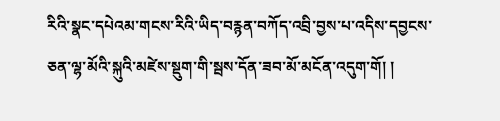རིའི་སྣང་དཔེའམ་གངས་རིའི་ཡིད་བརྙན་བཀོད་འབྲི་བྱས་པ་འདིས་དབྱངས་ཅན་ལྷ་མོའི་སྐུའི་མཛེས་སྡུག་གི་སྦས་དོན་ཟབ་མོ་མངོན་འདུག་གོ། །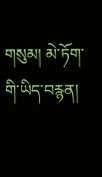གསུམ། མེ་ཏོག་གི་ཡིད་བརྙན།